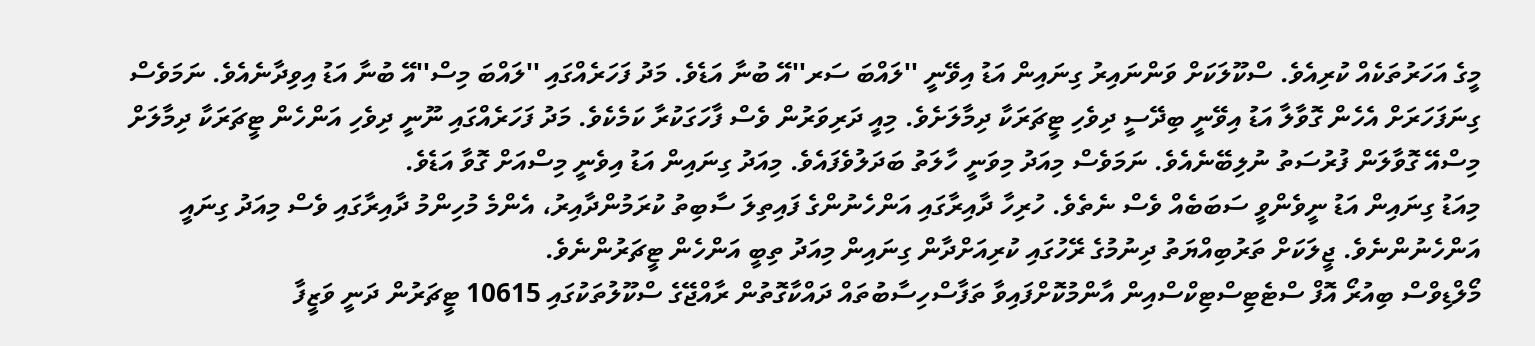މީގެ އަހަރުތަކެއް ކުރިއެވެ. ސްކޫލަކަށް ވަންނައިރު ގިނައިން އަޑު އިވޭނީ ''ލައްބަ ސަރ''އޭ ބުނާ އަޑެވެ. މަދު ފަހަރެއްގައި ''ލައްބަ މިސް''އޭ ބުނާ އަޑު އިވިދާނެއެވެ. ނަމަވެސް ގިނަފަހަރަށް އެހެން ގޮވާލާ އަޑު އިވޭނީ ބިދޭސީ ދިވެހި ޓީޗަރަކާ ދިމާލަށެވެ. މިއީ ދަރިވަރުން ވެސް ފާހަގަކުރާ ކަމެކެވެ. މަދު ފަހަރެއްގައި ނޫނީ ދިވެހި އަންހެން ޓީޗަރަކާ ދިމާލަށް މިސްއޭ ގޮވާލަން ފުރުސަތު ނުލިބޭނެއެވެ. ނަމަވެސް މިއަދު މިވަނީ ހާލަތު ބަދަލުވެފައެވެ. މިއަދު ގިނައިން އަޑު އިވެނީ މިސްއަށް ގޮވާ އަޑެވެ.
މިއަޑު ގިނައިން އަޑު ނީވެންވީ ސަބަބެއް ވެސް ނެތެވެ. ހުރިހާ ދާއިރާގައި އަންހެނުންގެ ފައިތިލަ ސާބިތު ކުރަމުންދާއިރު، އެންމެ މުހިންމު ދާއިރާގައި ވެސް މިއަދު ގިނައީ އަންހެނުންނެވެ. ޖީލަކަށް ތަރުބިއްޔަތު ދިނުމުގެ ރޭހުގައި ކުރިއަށްދާން ގިނައިން މިއަދު ތިބީ އަންހެން ޓީޗަރުންނެވެ.
މޯލްޑިވްސް ބިއުރޯ އޮފް ސްޓެޓިސްޓިކްސްއިން އާންމުކޮށްފައިވާ ތަފާސްހިސާބުތައް ދައްކާގޮތުން ރާއްޖޭގެ ސްކޫލުތަކުގައި 10615 ޓީޗަރުން ދަނީ ވަޒީފާ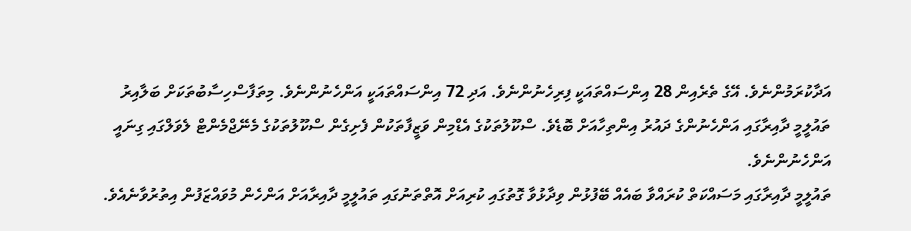އަދާކުރަމުންނެވެ. އޭގެ ތެރެއިން 28 އިންސައްތައަކީ ފިރިހެނުންނެވެ. އަދި 72 އިންސައްތައަކީ އަންހެނުންނެވެ. މިތަފާސްހިސާބުތަކަށް ބަލާއިރު ތައުލީމީ ދާއިރާގައި އަންހެނުންގެ ދައުރު އިންތިހާއަށް ބޮޑެވެ. ސްކޫލުތަކުގެ އެޑްމިން ވަޒީފާތަކުން ފެށިގެން ސްކޫލުތަކުގެ މެނޭޖްމެންޓް ލެވަލްގައި ގިނައީ އަންހެނުންނެވެ.
ތައުލީމީ ދާއިރާގައި މަސައްކަތް ކުރައްވާ ބައެއް ބޭފުޅުން ވިދާޅުވާ ގޮތުގައި ކުރިއަށް އޮތްތަނުގައި ތައުލީމީ ދާއިރާއަށް އަންހެން މުވައްޒަފުން އިތުރުވާނެއެވެ.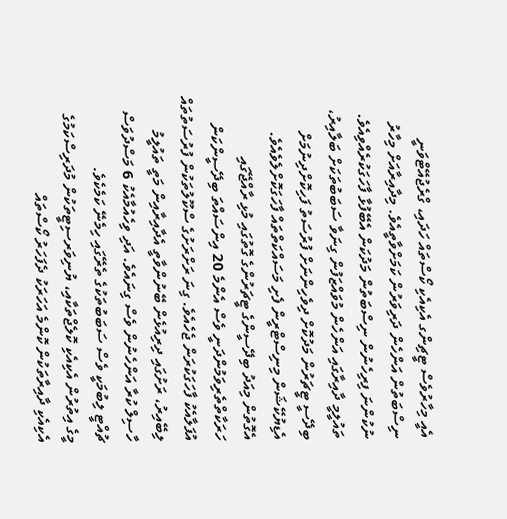އެއީ މިހާރުވެސް ޓީޗިންގ އެކިއެކި ކޯސްތައް ހަދައި، ގްރެޖުއޭޓްވަނީ ނިސްބަތުން އަންހެން ދަރިވަރުން ކަމަށްވާތީއެވެ. މިދާއިރާއަށް މިހާރު ނުކުންނަ ފިރިހެނުން ނިސްބަތުން މަދުކަން އެބޭފުޅާ ފާހަގަކުރެއްވިއެވެ.
ތައުލީމީ ދާއިރާގައި އަންހެން މުވައްޒަފުން ގިނަވާ ސަބަބުތަކަށް ބަލާއިރު، ބިދޭސީ ޓީޗަރުން މަދުކޮށް ދިވެހިންނަށް ފުރުސަތު ފަހިކޮށްދިނުމަށް އެޑިޔުކޭޝަން މިނިސްޓްރީން ފެށި މަސައްކަތްތައް ފާހަގަކޮށްލެވެއެވެ. އެގޮތުން މިއަދު ބިދޭސީންގެ ޓީޗަރުންގެ ގޮތުގައި މުޅި ރާއްޖޭގައި ހަރަކާތްތެރިވަމުންދަނީ ވެސް އެންމެ 20 އިންސައްތަ ބިދޭސީންކަން އުފަލާއެކު ފާހަގަކުރަން ޖެހެއެވެ. ގިނަ ރަށްރަށުގެ ސްކޫލުތަކުން ފުރުސަތުތައް ލިބޭއިރު، ރަށުގައި ދިރިއުޅެން ބޭނުންވާތީ އެދާއިރާއިން މަތީ ތައުލީމު ހާސިލް ކުރާ އަންހެނުން ވެސް ގިނައެވެ. އަދި ވިހެއުމާއެކު 6 މަސްދުވަސް ޗުއްޓީ ލިބުމަކީ ވެސް ސަބަބުތަކުގެ ތެރޭގައި ހިމެނޭ ކަމެކެވެ.
މީގެ އިތުރުން އެކިއެކި ކޮލެޖްތަކާއި، ޔުނިވަރސިޓީތަކުން މުދަރިސްކަމުގެ އެކިއެކި ދާއިރާތަކުން ކޮންމެ އަހަރަކު ދެފަހަރު ކޯސްތައް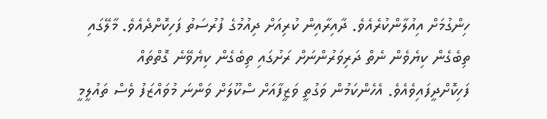ހިންގުމަށް އިއުލާންކުރެއެވެ. ދާއިރާއިން ކުރިއަށް ދިއުމުގެ ފުރުސަތު ފަހިކޮށްދެއެވެ. މާލޭގައި ތިބެގެން ކިޔެވެން ނެތް ދަރިވަރުންނަށް ރަށުގައި ތިބެގެން ކިޔެވޭނެ ގޮތްތައް ފަހިކޮށްދީފައިވެއެވެ. އެހެންކަމުން ވަގުތީ ވަޒީފާއަށް ސްކޫލަށް ވަންނަ މުވައްޒަފު ވެސް ތައުލީމީ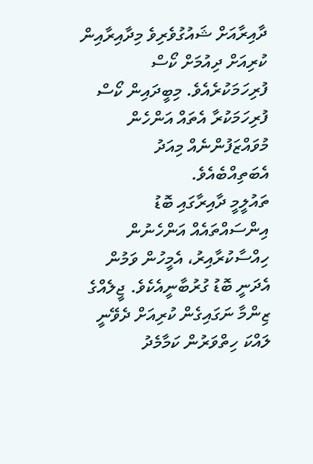ދާއިރާއަށް ޝައުގުވެރިވެ މިދާއިރާއިން ކުރިއަށް ދިއުމަށް ކޯސް ފުރިހަމަކުރެއެވެ. މިބީދައިން ކޯސް ފުރިހަމަކުރާ އެތައް އަންހެން މުވައްޒަފުންނެއް މިއަދު އެބަތިއްބެއެވެ.
ތައުލީމީ ދާއިރާގައި ބޮޑު އިންސައްތައެއް އަންހެނުން ހިއްސާކުރާއިރު، އެމީހުން ވަމުން އެދަނީ ބޮޑު ގުރުބާނީއެކެވެ. ޖީލެއްގެ ޒިންމާ ނަގައިގެން ކުރިއަށް ދެވޭނީ ލައްކަ ހިތްވަރުން ކަމާމެދު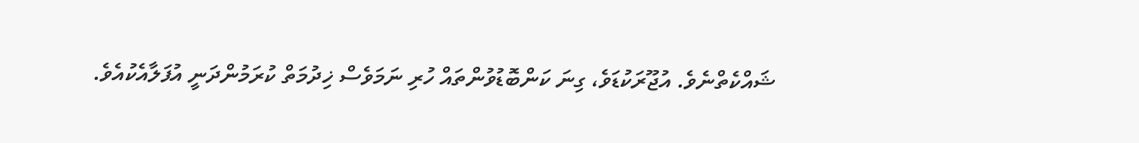ޝައްކެތްނެވެ. އުޖޫރަކުޑަވެ، ގިނަ ކަންބޮޑުވުންތައް ހުރި ނަމަވެސް ޚިދުމަތް ކުރަމުންދަނީ އުފަލާއެކުއެވެ.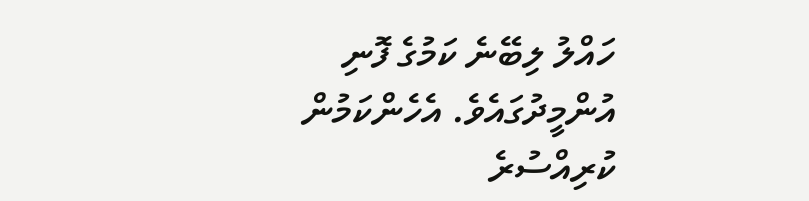ހައްލު ލިބޭނެ ކަމުގެ ފޮނި އުންމީދުގައެވެ. އެހެންކަމުން ކުރިއްސުރެ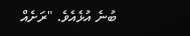ބުނެ އުޅެއެވެ. "ރަށެއް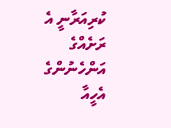ކުރިއަރާނީ އެ ރަށެއްގެ އަންހެނުންގެ އެހީއާ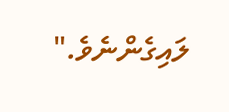ލައިގެންނެވެ."